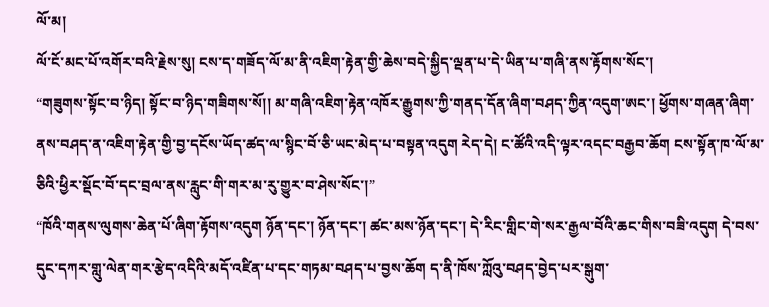ལོ་མ།
ལོ་ངོ་མང་པོ་འགོར་བའི་རྗེས་སུ། ངས་ད་གཟོད་ལོ་མ་ནི་འཇིག་རྟེན་གྱི་ཆེས་བདེ་སྐྱིད་ལྡན་པ་དེ་ཡིན་པ་གཞི་ནས་རྟོགས་སོང་།
“གཟུགས་སྟོང་བ་ཉིད། སྟོང་བ་ཉིད་གཟིགས་སོ།། མ་གཞི་འཇིག་རྟེན་འཁོར་རྒྱུགས་ཀྱི་གནད་དོན་ཞིག་བཤད་ཀྱིན་འདུག་ཨང་། ཕྱོགས་གཞན་ཞིག་ནས་བཤད་ན་འཇིག་རྟེན་གྱི་བྱ་དངོས་ཡོད་ཚད་ལ་སྙིང་བོ་ཅི་ཡང་མེད་པ་བསྟན་འདུག རེད་དེ། ང་ཚོའི་འདི་ལྟར་འདང་བརྒྱབ་ཆོག ངས་སྟོན་ཁ་ལོ་མ་ཅིའི་ཕྱིར་སྡོང་བོ་དང་བྲལ་ནས་རླུང་གི་གར་མ་རུ་གྱུར་བ་ཤེས་སོང་།”
“ཁོའི་གནས་ལུགས་ཆེན་པོ་ཞིག་རྟོགས་འདུག ཉོན་དང་། ཉོན་དང་། ཚང་མས་ཉོན་དང་། དེ་རིང་གླིང་གེ་སར་རྒྱལ་བོའི་ཆང་གིས་བཟི་འདུག དེ་བས་དུང་དཀར་གླུ་ལེན་གར་རྩེད་འདིའི་མདོ་འཛིན་པ་དང་གཏམ་བཤད་པ་བྱས་ཆོག ད་ནི་ཁོས་ཀློའུ་བཤད་བྱེད་པར་སྒུག་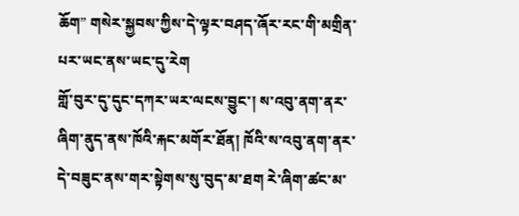ཆོག” གསེར་སྐྱབས་ཀྱིས་དེ་ལྟར་བཤད་ཞོར་རང་གི་མགྲིན་པར་ཡང་ནས་ཡང་དུ་རེག
གློ་བུར་དུ་དུང་དཀར་ཡར་ལངས་བྱུང་། ས་འབུ་ནག་ནར་ཞིག་ནུད་ནས་ཁོའི་རྐང་མགོར་ཐོན། ཁོའི་ས་འབུ་ནག་ནར་དེ་བཟུང་ནས་གར་སྟེགས་སུ་བུད་མ་ཐག རེ་ཞིག་ཚང་མ་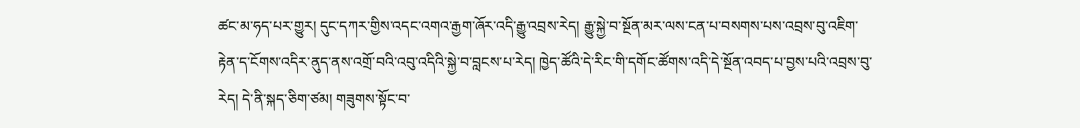ཚང་མ་ཧད་པར་གྱུར། དུང་དཀར་གྱིས་འདང་འགའ་རྒྱག་ཞོར་འདི་རྒྱུ་འབྲས་རེད། རྒྱུ་སྐྱེ་བ་སྔོན་མར་ལས་ངན་པ་བསགས་པས་འབྲས་བུ་འཇིག་རྟེན་ད་ངོགས་འདིར་ནུད་ནས་འགྲོ་བའི་འབུ་འདིའི་སྐྱེ་བ་བླངས་པ་རེད། ཁྱེད་ཚོའི་དེ་རིང་གི་དགོང་ཚོགས་འདི་དེ་སྔོན་འབད་པ་བྱས་པའི་འབྲས་བུ་རེད། དེ་ནི་སྐད་ཅིག་ཙམ། གཟུགས་སྟོང་བ་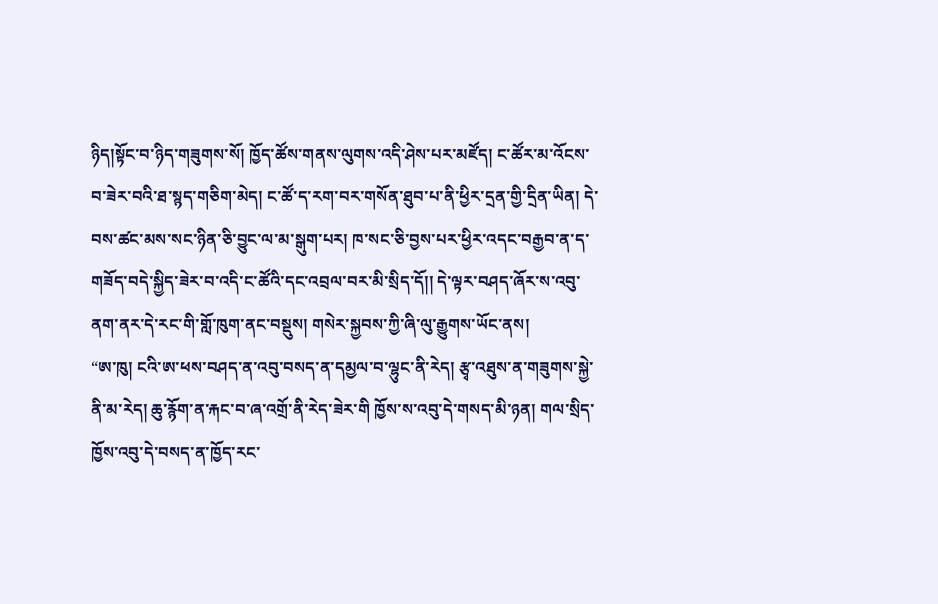ཉིད།སྟོང་བ་ཉིད་གཟུགས་སོ། ཁྱོད་ཚོས་གནས་ལུགས་འདི་ཤེས་པར་མཛོད། ང་ཚོར་མ་འོངས་བ་ཟེར་བའི་ཐ་སྙད་གཅིག་མེད། ང་ཚོ་ད་རག་བར་གསོན་ཐུབ་པ་ནི་ཕྱིར་དྲན་གྱི་དྲིན་ཡིན། དེ་བས་ཚང་མས་སང་ཉིན་ཅི་བྱུང་ལ་མ་སྒུག་པར། ཁ་སང་ཅི་བྱས་པར་ཕྱིར་འདང་བརྒྱབ་ན་ད་གཟོད་བདེ་སྐྱིད་ཟེར་བ་འདི་ང་ཚོའི་དང་འབྲལ་བར་མི་སྲིད་དོ།། དེ་ལྟར་བཤད་ཞོར་ས་འབུ་ནག་ནར་དེ་རང་གི་གློ་ཁུག་ནང་བསྡུས། གསེར་སྐྱབས་ཀྱི་ཞི་ལུ་རྒྱུགས་ཡོང་ནས།
“ཨ་ཁུ། ངའི་ཨ་ཕས་བཤད་ན་འབུ་བསད་ན་དམྱལ་བ་ལྷུང་ནི་རེད། རྩྭ་འཐུས་ན་གཟུགས་སྐྱེ་ནི་མ་རེད། ཆུ་རྙོག་ན་རྐང་བ་ཞ་འགྲོ་ནི་རེད་ཟེར་གི ཁྱོས་ས་འབུ་དེ་གསད་མི་ཉན། གལ་སྲིད་ཁྱོས་འབུ་དེ་བསད་ན་ཁྱོད་རང་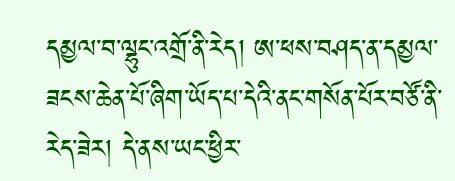དམྱལ་བ་ལྷུང་འགྲོ་ནི་རེད། ཨ་ཕས་བཤད་ན་དམྱལ་ཟངས་ཆེན་པོ་ཞིག་ཡོད་པ་དེའི་ནང་གསོན་པོར་བཙོ་ནི་རེད་ཟེར། དེ་ནས་ཡང་ཕྱིར་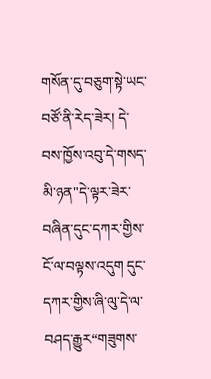གསོན་དུ་བཅུག་སྟེ་ཡང་བཙོ་ནི་རེད་ཟེར། དེ་བས་ཁྱོས་འབུ་དེ་གསད་མི་ཉན"དེ་ལྟར་ཟེར་བཞིན་དུང་དཀར་གྱིས་ངོ་ལ་བལྟས་འདུག དུང་དཀར་གྱིས་ཞི་ལུ་དེ་ལ་བཤད་རྒྱུར“གཟུགས་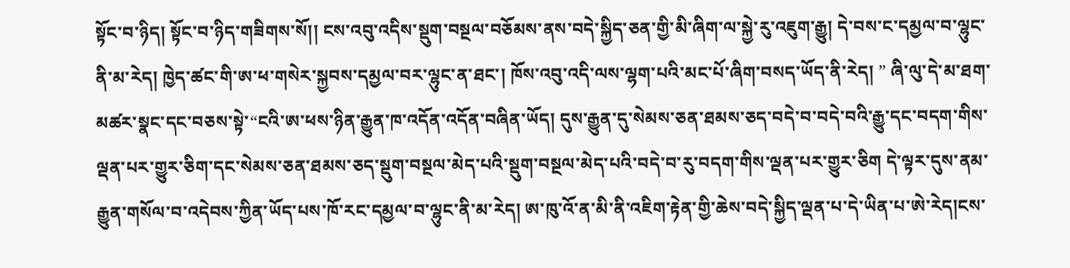སྟོང་བ་ཉིད། སྟོང་བ་ཉིད་གཟིགས་སོ།། ངས་འབུ་འདིས་སྡུག་བསྔལ་བཅོམས་ནས་བདེ་སྐྱིད་ཅན་གྱི་མི་ཞིག་ལ་སྐྱེ་རུ་འཇུག་རྒྱུ། དེ་བས་ང་དམྱལ་བ་ལྷུང་ནི་མ་རེད། ཁྱེད་ཚང་གི་ཨ་ཕ་གསེར་སྐྱབས་དམྱལ་བར་ལྷུང་ན་ཐང་། ཁོས་འབུ་འདི་ལས་ལྷག་པའི་མང་པོ་ཞིག་བསད་ཡོད་ནི་རེད། ” ཞི་ལུ་དེ་མ་ཐག་མཚར་སྣང་དང་བཅས་སྟེ་“ངའི་ཨ་ཕས་ཉིན་རྒྱུན་ཁ་འདོན་འདོན་བཞིན་ཡོད། དུས་རྒྱུན་དུ་སེམས་ཅན་ཐམས་ཅད་བདེ་བ་བདེ་བའི་རྒྱུ་དང་བདག་གིས་ལྡན་པར་གྱུར་ཅིག་དང་སེམས་ཅན་ཐམས་ཅད་སྡུག་བསྔལ་མེད་པའི་སྡུག་བསྔལ་མེད་པའི་བདེ་བ་རུ་བདག་གིས་ལྡན་པར་གྱུར་ཅིག དེ་ལྟར་དུས་ནམ་རྒྱུན་གསོལ་བ་འདེབས་ཀྱིན་ཡོད་པས་ཁོ་རང་དམྱལ་བ་ལྷུང་ནི་མ་རེད། ཨ་ཁུ་འོ་ན་མི་ནི་འཇིག་རྟེན་གྱི་ཆེས་བདེ་སྐྱིད་ལྡན་པ་དེ་ཡིན་པ་ཨེ་རེད།ངས་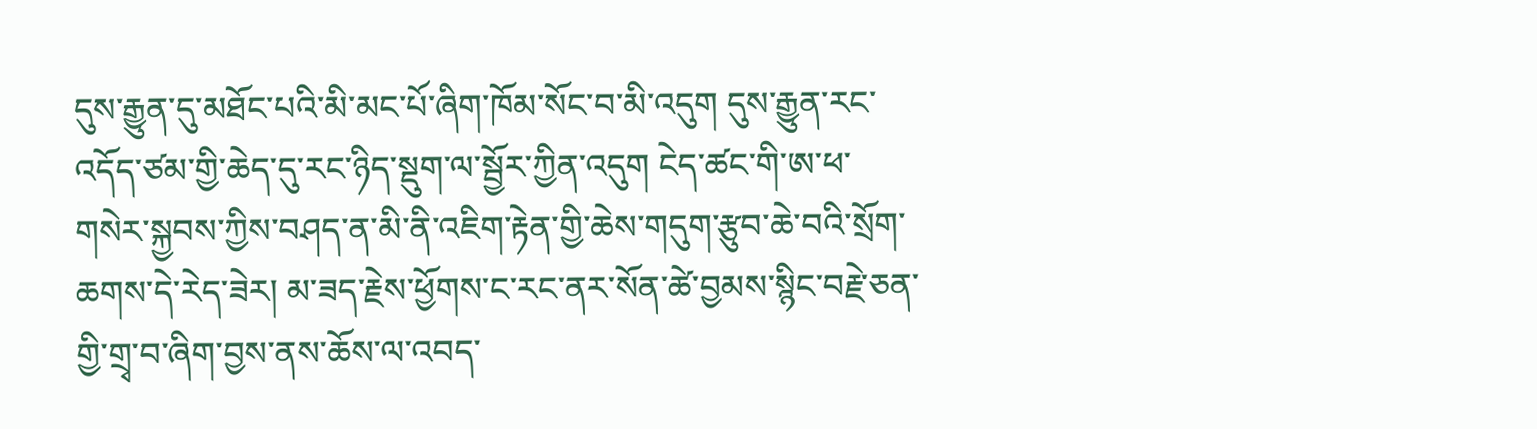དུས་རྒྱུན་དུ་མཐོང་པའི་མི་མང་པོ་ཞིག་ཁོམ་སོང་བ་མི་འདུག དུས་རྒྱུན་རང་འདོད་ཙམ་གྱི་ཆེད་དུ་རང་ཉིད་སྡུག་ལ་སྦྱོར་ཀྱིན་འདུག ངེད་ཚང་གི་ཨ་ཕ་གསེར་སྐྱབས་ཀྱིས་བཤད་ན་མི་ནི་འཇིག་རྟེན་གྱི་ཆེས་གདུག་རྩུབ་ཆེ་བའི་སྲོག་ཆགས་དེ་རེད་ཟེར། མ་ཟད་རྗེས་ཕྱོགས་ང་རང་ནར་སོན་ཚེ་བྱམས་སྙིང་བརྗེ་ཅན་གྱི་གྲྭ་བ་ཞིག་བྱས་ནས་ཆོས་ལ་འབད་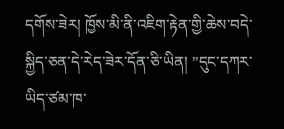དགོས་ཟེར། ཁྱོས་མི་ནི་འཇིག་རྟེན་གྱི་ཆེས་བདེ་སྐྱིད་ཅན་དེ་རེད་ཟེར་དོན་ཅི་ཡིན། ”དུང་དཀར་ཡིད་ཙམ་ཁ་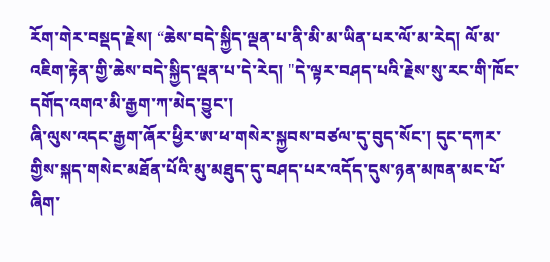རོག་གེར་བསྡད་རྗེས། “ཆེས་བདེ་སྐྱིད་ལྡན་པ་ནི་མི་མ་ཡིན་པར་ལོ་མ་རེད། ལོ་མ་འཇིག་རྟེན་གྱི་ཆེས་བདེ་སྐྱིད་ལྡན་པ་དེ་རེད། "དེ་ལྟར་བཤད་པའི་རྗེས་སུ་རང་གི་ཁོང་དགོད་འགའ་མི་རྒྱག་ཀ་མེད་བྱུང་།
ཞི་ལུས་འདང་རྒྱག་ཞོར་ཕྱིར་ཨ་ཕ་གསེར་སྐྱབས་བཙལ་དུ་བུད་སོང་། དུང་དཀར་གྱིས་སྐད་གསེང་མཐོན་པོའི་མུ་མཐུད་དུ་བཤད་པར་འདོད་དུས་ཉན་མཁན་མང་པོ་ཞིག་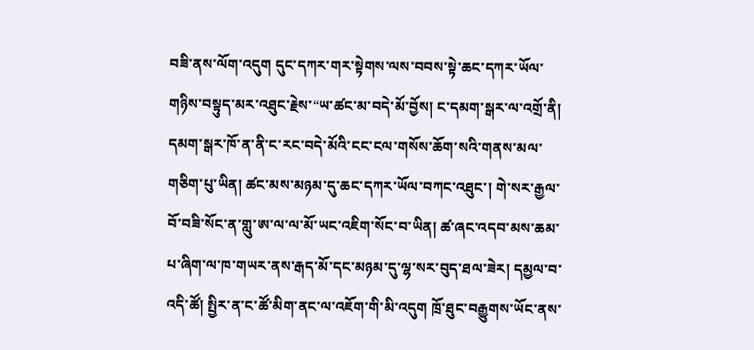བཟི་ནས་ལོག་འདུག དུང་དཀར་གར་སྟེགས་ལས་བབས་སྟེ་ཆང་དཀར་ཡོལ་གཉིས་བསྟུད་མར་འཐུང་རྗེས་“ཡ་ཚང་མ་བདེ་མོ་བྱོས། ང་དམག་སྒར་ལ་འགྲོ་ནི། དམག་སྒར་ཁོ་ན་ནི་ང་རང་བདེ་མོའི་ངང་ངལ་གསོས་ཆོག་སའི་གནས་མལ་གཅིག་པུ་ཡིན། ཚང་མས་མཉམ་དུ་ཆང་དཀར་ཡོལ་བཀང་འཐུང་། གེ་སར་རྒྱལ་བོ་བཟི་སོང་ན་གླུ་ཨ་ལ་ལ་མོ་ཡང་འཇིག་སོང་བ་ཡིན། ཚ་ཞང་འདབ་མས་ཆམ་པ་ཞིག་ལ་ཁ་གཡར་ནས་རྒད་མོ་དང་མཉམ་དུ་ལྷ་སར་བུད་ཐལ་ཟེར། དམྱལ་བ་འདི་ཚོ། སྤྱིར་ན་ང་ཚོ་མིག་ནང་ལ་འཇོག་གི་མི་འདུག ཁྲོ་ཐུང་བརྒྱུགས་ཡོང་ནས་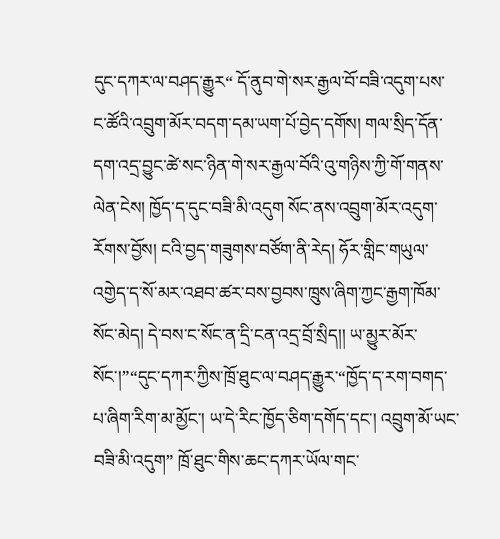དུང་དཀར་ལ་བཤད་རྒྱུར“ དོ་ནུབ་གེ་སར་རྒྱལ་བོ་བཟི་འདུག་པས་ང་ཚོའི་འབྲུག་མོར་བདག་དམ་ཡག་པོ་བྱེད་དགོས། གལ་སྲིད་དོན་དག་འདྲ་བྱུང་ཚེ་སང་ཉིན་གེ་སར་རྒྱལ་བོའི་འུ་གཉིས་ཀྱི་གོ་གནས་ལེན་ངེས། ཁྱོད་ད་དུང་བཟི་མི་འདུག སོང་ནས་འབྲུག་མོར་འདུག་རོགས་བྱོས། ངའི་བྱད་གཟུགས་བཙོག་ནི་རེད། ཧོར་གླིང་གཡུལ་འགྱེད་ད་སོ་མར་འཐབ་ཚར་བས་བྱབས་ཁྲུས་ཞིག་ཀྱང་རྒྱག་ཁོམ་སོང་མེད། དེ་བས་ང་སོང་ན་དྲི་ངན་འདྲ་བྲོ་སྲིད།། ཡ་མྱུར་མོར་སོང་།”“དུང་དཀར་ཀྱིས་ཁྲོ་ཐུང་ལ་བཤད་རྒྱུར་“ཁྱོད་ད་རག་བགད་པ་ཞིག་རིག་མ་མྱོང་། ཡ་དེ་རིང་ཁྱོད་ཅིག་དགོད་དང་། འབྲུག་མོ་ཡང་བཟི་མི་འདུག” ཁྲོ་ཐུང་གིས་ཆང་དཀར་ཡོལ་གང་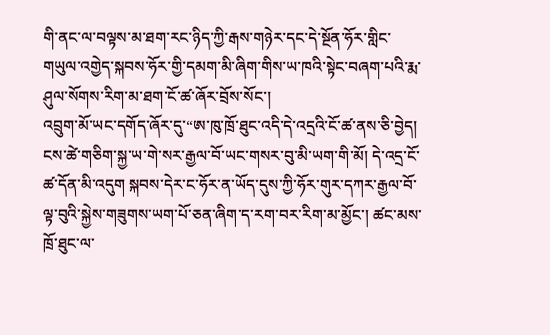གི་ནང་ལ་བལྟས་མ་ཐག་རང་ཉིད་ཀྱི་རྒས་གཉེར་དང་དེ་སྔོན་ཧོར་གླིང་གཡུལ་འགྱེད་སྐབས་ཧོར་གྱི་དམག་མི་ཞིག་གིས་ཡ་ཁའི་སྟེང་བཞག་པའི་རྨ་ཤུལ་སོགས་རིག་མ་ཐག་ངོ་ཚ་ཞོར་བྲོས་སོང་།
འབྲུག་མོ་ཡང་དགོད་ཞོར་དུ་“ཨ་ཁུ་ཁྲོ་ཐུང་འདི་དེ་འདྲའི་ངོ་ཚ་ནས་ཅི་བྱེད། ངས་ཚེ་གཅིག་སྐྱ་ཡ་གེ་སར་རྒྱལ་བོ་ཡང་གསར་བུ་མི་ཡག་གི་མོ། དེ་འདྲ་ངོ་ཚ་དོན་མི་འདུག སྐབས་དེར་ང་ཧོར་ན་ཡོད་དུས་ཀྱི་ཧོར་གུར་དཀར་རྒྱལ་བོ་ལྟ་བུའི་སྐྱེས་གཟུགས་ཡག་པོ་ཅན་ཞིག་ད་རག་བར་རིག་མ་མྱོང་། ཚང་མས་ཁྲོ་ཐུང་ལ་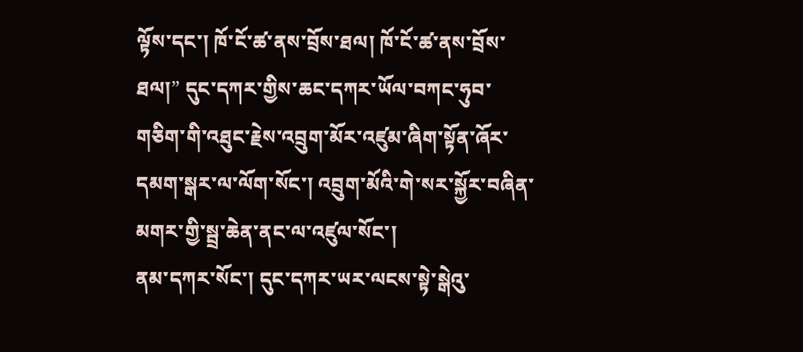ལྟོས་དང་། ཁོ་ངོ་ཚ་ནས་བྲོས་ཐལ། ཁོ་ངོ་ཚ་ནས་བྲོས་ཐལ།” དུང་དཀར་གྱིས་ཆང་དཀར་ཡོལ་བཀང་ཧུབ་གཅིག་གི་འཐུང་རྗེས་འབྲུག་མོར་འཛུམ་ཞིག་སྟོན་ཞོར་དམག་སྒར་ལ་ལོག་སོང་། འབྲུག་མོའི་གེ་སར་སྐྱོར་བཞིན་མགར་གྱི་སྦྲ་ཆེན་ནང་ལ་འཛུལ་སོང་།
ནམ་དཀར་སོང་། དུང་དཀར་ཡར་ལངས་སྟེ་སྒེའུ་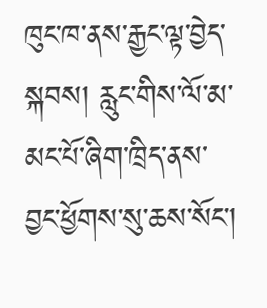ཁུང་ཁ་ནས་རྒྱང་ལྟ་བྱེད་སྐབས། རླུང་གིས་ལོ་མ་མང་པོ་ཞིག་ཁྲིད་ནས་བྱང་ཕྱོགས་སུ་ཆས་སོང་།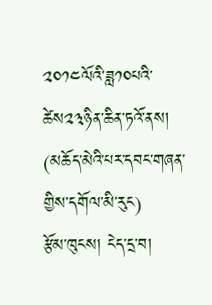༢༠༡༤ལོའི་ཟླ༡༠པའི་ཚེས༢༣ཉིན་ཆིན་ཏའོ་ནས།
(མཆོད་མེའི་པར་དབང་གཞན་གྱིས་དགོལ་མི་རུང)
རྩོམ་ཁུངས། ངེད་དྲ་བ།